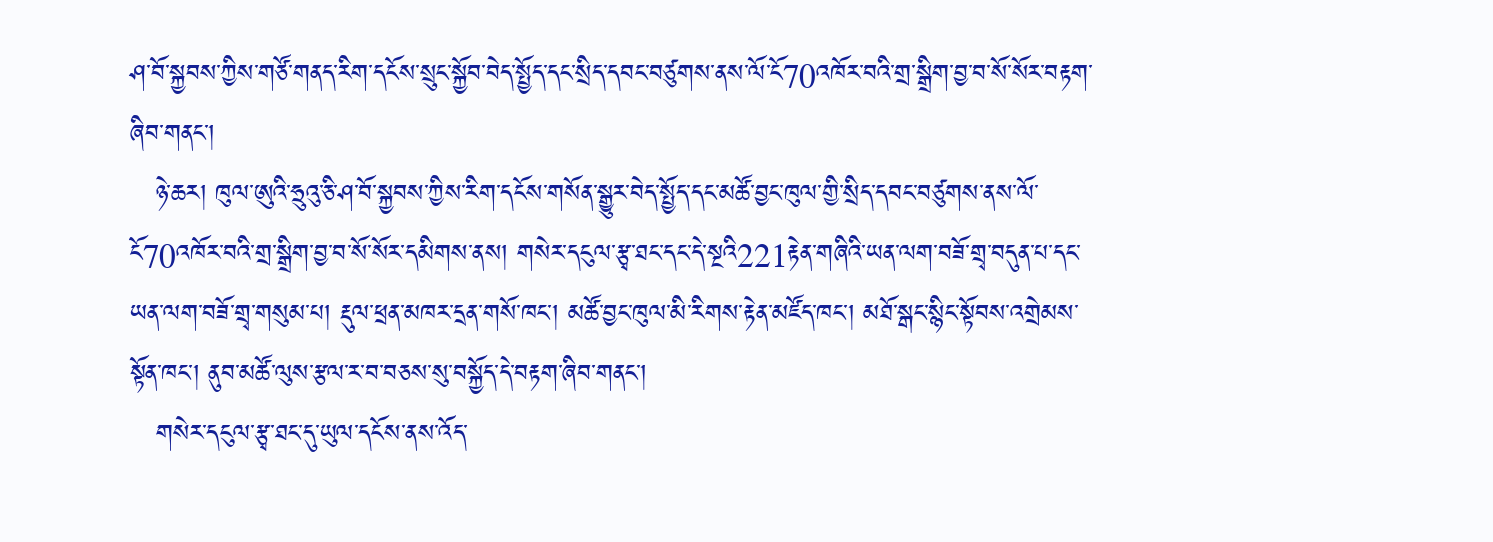ཤ་བོ་སྐྱབས་ཀྱིས་གཙོ་གནད་རིག་དངོས་སྲུང་སྐྱོབ་བེད་སྤྱོད་དང་སྲིད་དབང་བཙུགས་ནས་ལོ་ངོ70འཁོར་བའི་གྲ་སྒྲིག་བྱ་བ་སོ་སོར་བརྟག་ཞིབ་གནང་།
   ཉེ་ཆར། ཁུལ་ཨུའི་ཧྲུའུ་ཅི་ཤ་བོ་སྐྱབས་ཀྱིས་རིག་དངོས་གསོན་སྒྱུར་བེད་སྤྱོད་དང་མཚོ་བྱང་ཁུལ་གྱི་སྲིད་དབང་བཙུགས་ནས་ལོ་ངོ70འཁོར་བའི་གྲ་སྒྲིག་བྱ་བ་སོ་སོར་དམིགས་ནས། གསེར་དངུལ་རྩྭ་ཐང་དང་དེ་སྔའི221རྟེན་གཞིའི་ཡན་ལག་བཟོ་གྲྭ་བདུན་པ་དང་ཡན་ལག་བཟོ་གྲྭ་གསུམ་པ། རྡུལ་ཕྲན་མཁར་དྲན་གསོ་ཁང་། མཚོ་བྱང་ཁུལ་མི་རིགས་རྟེན་མཛོད་ཁང་། མཐོ་སྒང་སྙིང་སྟོབས་འགྲེམས་སྟོན་ཁང་། ནུབ་མཚོ་ལུས་རྩལ་ར་བ་བཅས་སུ་བསྐྱོད་དེ་བརྟག་ཞིབ་གནང་།
   གསེར་དངུལ་རྩྭ་ཐང་དུ་ཡུལ་དངོས་ནས་འོད་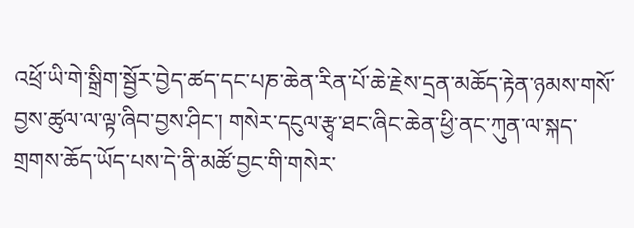འཕྲོ་ཡི་གེ་སྒྲིག་སྦྱོར་བྱེད་ཚད་དང་པཎ་ཆེན་རིན་པོ་ཆེ་རྗེས་དྲན་མཆོད་རྟེན་ཉམས་གསོ་བྱས་ཚུལ་ལ་ལྟ་ཞིབ་བྱས་ཤིང་། གསེར་དངུལ་རྩྭ་ཐང་ཞིང་ཆེན་ཕྱི་ནང་ཀུན་ལ་སྐད་གྲགས་ཆོད་ཡོད་པས་དེ་ནི་མཚོ་བྱང་གི་གསེར་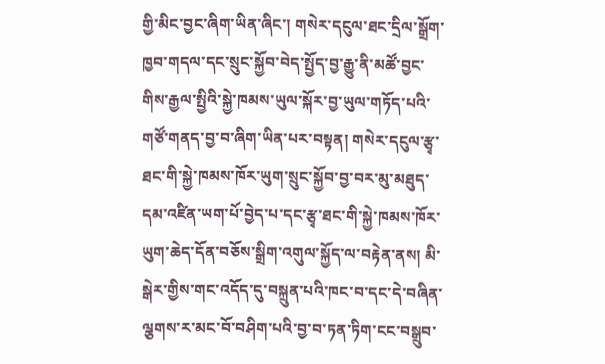གྱི་མིང་བྱང་ཞིག་ཡིན་ཞིང་། གསེར་དངུལ་ཐང་དྲིལ་སྒྲོག་ཁྱབ་གདལ་དང་སྲུང་སྐྱོབ་བེད་སྤྱོད་བྱ་རྒྱུ་ནི་མཚོ་བྱང་གིས་རྒྱལ་སྤྱིའི་སྐྱེ་ཁམས་ཡུལ་སྐོར་བྱ་ཡུལ་གཏོད་པའི་གཙོ་གནད་བྱ་བ་ཞིག་ཡིན་པར་བསྟན། གསེར་དངུལ་རྩྭ་ཐང་གི་སྐྱེ་ཁམས་ཁོར་ཡུག་སྲུང་སྐྱོབ་བྱ་བར་མུ་མཐུད་དམ་འཛིན་ཡག་པོ་བྱེད་པ་དང་རྩྭ་ཐང་གི་སྐྱེ་ཁམས་ཁོར་ཡུག་ཆེད་དོན་བཅོས་སྒྲིག་འགུལ་སྐྱོད་ལ་བརྟེན་ནས། མི་སྒེར་གྱིས་གང་འདོད་དུ་བསྐྲུན་པའི་ཁང་བ་དང་དེ་བཞིན་ལྕགས་ར་མང་བོ་བཤིག་པའི་བྱ་བ་ཏན་ཏིག་ངང་བསྒྲུབ་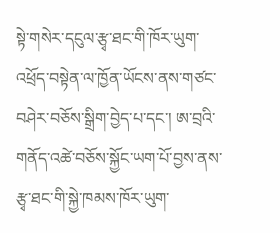སྟེ་གསེར་དངུལ་རྩྭ་ཐང་གི་ཁོར་ཡུག་འཕྲོད་བསྟེན་ལ་ཁྱོན་ཡོངས་ནས་གཙང་བཤེར་བཅོས་སྒྲིག་བྱེད་པ་དང་། ཨ་བྲའི་གནོད་འཚེ་བཅོས་སྐྱོང་ཡག་པོ་བྱས་ནས་རྩྭ་ཐང་གི་སྐྱེ་ཁམས་ཁོར་ཡུག་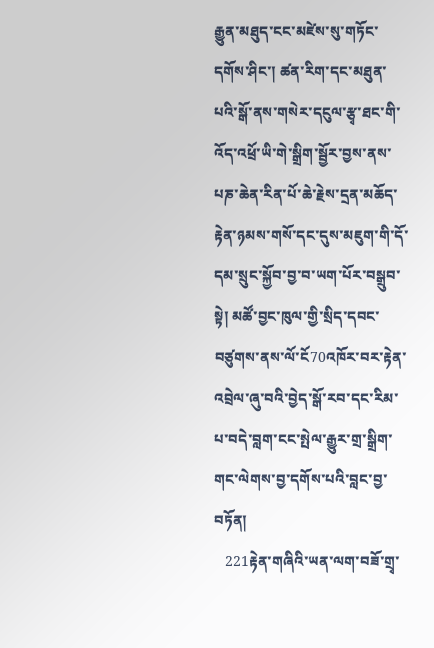རྒྱུན་མཐུད་ངང་མཛེས་སུ་གཏོང་དགོས་ཤིང་། ཚན་རིག་དང་མཐུན་པའི་སྒོ་ནས་གསེར་དངུལ་རྩྭ་ཐང་གི་འོད་འཕྲོ་ཡི་གེ་སྒྲིག་སྦྱོར་བྱས་ནས་པཎ་ཆེན་རིན་པོ་ཆེ་རྗེས་དྲན་མཆོད་རྟེན་ཉམས་གསོ་དང་དུས་མཇུག་གི་དོ་དམ་སྲུང་སྐྱོབ་བྱ་བ་ཡག་པོར་བསྒྲུབ་སྟེ། མཚོ་བྱང་ཁུལ་གྱི་སྲིད་དབང་བཙུགས་ནས་ལོ་ངོ70འཁོར་བར་རྟེན་འབྲེལ་ཞུ་བའི་བྱེད་སྒོ་རབ་དང་རིམ་པ་བདེ་བླག་ངང་སྤེལ་རྒྱུར་གྲ་སྒྲིག་གང་ལེགས་བྱ་དགོས་པའི་བླང་བྱ་བཏོན།
   221རྟེན་གཞིའི་ཡན་ལག་བཟོ་གྲྭ་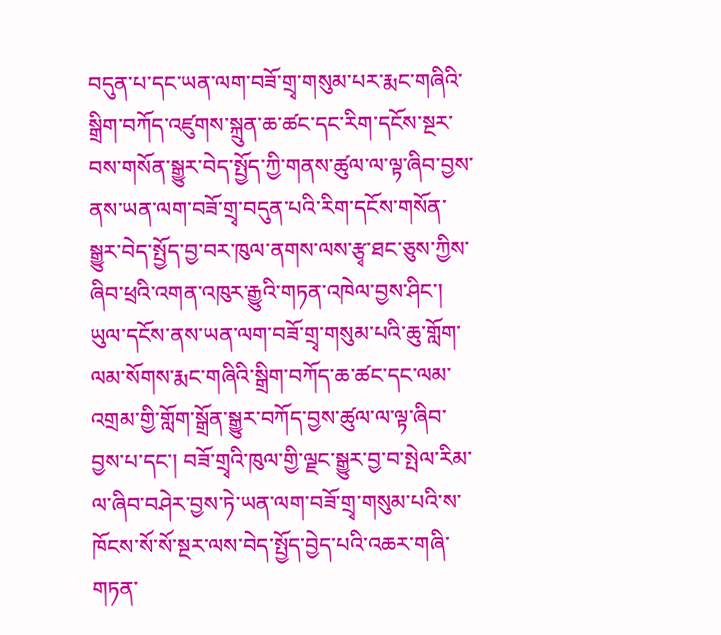བདུན་པ་དང་ཡན་ལག་བཟོ་གྲྭ་གསུམ་པར་རྨང་གཞིའི་སྒྲིག་བཀོད་འཛུགས་སྐྲུན་ཆ་ཚང་དང་རིག་དངོས་སྔར་བས་གསོན་སྒྱུར་བེད་སྤྱོད་ཀྱི་གནས་ཚུལ་ལ་ལྟ་ཞིབ་བྱས་ནས་ཡན་ལག་བཟོ་གྲྭ་བདུན་པའི་རིག་དངོས་གསོན་སྒྱུར་བེད་སྤྱོད་བྱ་བར་ཁུལ་ནགས་ལས་རྩྭ་ཐང་ཅུས་ཀྱིས་ཞིབ་ཕྲའི་འགན་འཁུར་རྒྱུའི་གཏན་འཁེལ་བྱས་ཤིང་། ཡུལ་དངོས་ནས་ཡན་ལག་བཟོ་གྲྭ་གསུམ་པའི་ཆུ་གློག་ལམ་སོགས་རྨང་གཞིའི་སྒྲིག་བཀོད་ཆ་ཚང་དང་ལམ་འགྲམ་གྱི་གློག་སྒྲོན་སྒྱུར་བཀོད་བྱས་ཚུལ་ལ་ལྟ་ཞིབ་བྱས་པ་དང་། བཟོ་གྲྭའི་ཁུལ་གྱི་ལྗང་སྒྱུར་བྱ་བ་སྤེལ་རིམ་ལ་ཞིབ་བཤེར་བྱས་ཏེ་ཡན་ལག་བཟོ་གྲྭ་གསུམ་པའི་ས་ཁོངས་སོ་སོ་སྔར་ལས་བེད་སྤྱོད་བྱེད་པའི་འཆར་གཞི་གཏན་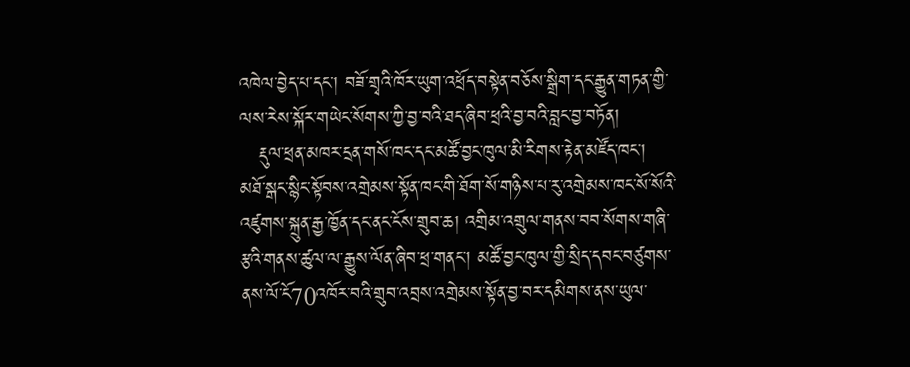འཁེལ་བྱེད་པ་དང་། བཟོ་གྲྭའི་ཁོར་ཡུག་འཕྲོད་བསྟེན་བཅོས་སྒྲིག་དང་རྒྱུན་གཏན་གྱི་ལས་རེས་སྐོར་གཡེང་སོགས་ཀྱི་བྱ་བའི་ཐད་ཞིབ་ཕྲའི་བྱ་བའི་བླང་བྱ་བཏོན།
   རྡུལ་ཕྲན་མཁར་དྲན་གསོ་ཁང་དང་མཚོ་བྱང་ཁུལ་མི་རིགས་རྟེན་མཛོད་ཁང་། མཐོ་སྒང་སྙིང་སྟོབས་འགྲེམས་སྟོན་ཁང་གི་ཐོག་སོ་གཉིས་པ་རུ་འགྲེམས་ཁང་སོ་སོའི་འཛུགས་སྐྲུན་རྒྱ་ཁྱོན་དང་ནང་ངོས་གྲུབ་ཆ། འགྲིམ་འགྲུལ་གནས་བབ་སོགས་གཞི་རྩའི་གནས་ཚུལ་ལ་རྒྱུས་ལོན་ཞིབ་ཕྲ་གནང་། མཚོ་བྱང་ཁུལ་གྱི་སྲིད་དབང་བཙུགས་ནས་ལོ་ངོ70འཁོར་བའི་གྲུབ་འབྲས་འགྲེམས་སྟོན་བྱ་བར་དམིགས་ནས་ཡུལ་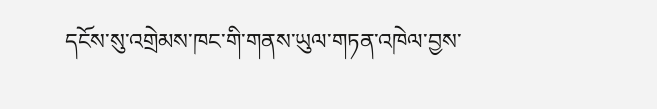དངོས་སུ་འགྲེམས་ཁང་གི་གནས་ཡུལ་གཏན་འཁེལ་བྱས་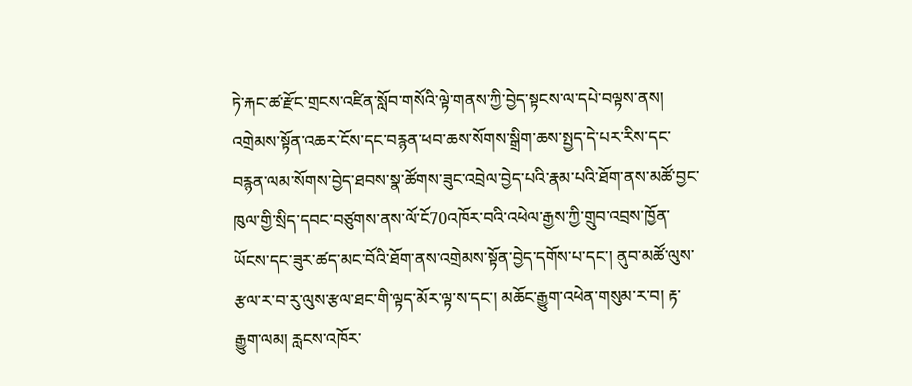ཏེ་རྐང་ཚ་རྫོང་གྲངས་འཛིན་སློབ་གསོའི་ལྟེ་གནས་ཀྱི་བྱེད་སྟངས་ལ་དཔེ་བལྟས་ནས། འགྲེམས་སྟོན་འཆར་ངོས་དང་བརྙན་ཕབ་ཆས་སོགས་སྒྲིག་ཆས་སྤྱད་དེ་པར་རིས་དང་བརྙན་ལམ་སོགས་བྱེད་ཐབས་སྣ་ཚོགས་ཟུང་འབྲེལ་བྱེད་པའི་རྣམ་པའི་ཐོག་ནས་མཚོ་བྱང་ཁུལ་གྱི་སྲིད་དབང་བཙུགས་ནས་ལོ་ངོ70འཁོར་བའི་འཕེལ་རྒྱས་ཀྱི་གྲུབ་འབྲས་ཁྱོན་ཡོངས་དང་ཟུར་ཚད་མང་བོའི་ཐོག་ནས་འགྲེམས་སྟོན་བྱེད་དགོས་པ་དང་། ནུབ་མཚོ་ལུས་རྩལ་ར་བ་རུ་ལུས་རྩལ་ཐང་གི་ལྟད་མོར་ལྟ་ས་དང་། མཆོང་རྒྱུག་འཕེན་གསུམ་ར་བ། རྟ་རྒྱུག་ལམ། རླངས་འཁོར་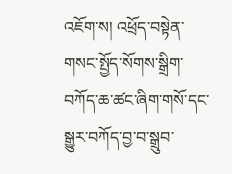འཇོག་ས། འཕྲོད་བསྟེན་གསང་སྤྱོད་སོགས་སྒྲིག་བཀོད་ཆ་ཚང་ཞིག་གསོ་དང་སྒྱུར་བཀོད་བྱ་བ་སྒྲུབ་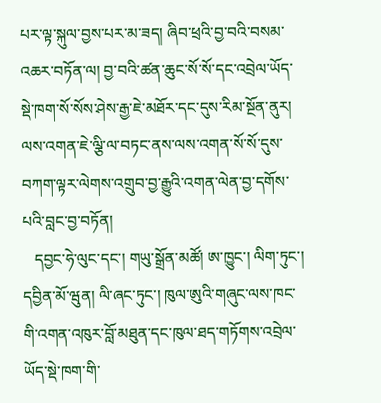པར་ལྟ་སྐུལ་བྱས་པར་མ་ཟད། ཞིབ་ཕྲའི་བྱ་བའི་བསམ་འཆར་བཏོན་ལ། བྱ་བའི་ཚན་ཆུང་སོ་སོ་དང་འབྲེལ་ཡོད་སྡེ་ཁག་སོ་སོས་ཤེས་རྒྱ་ཇེ་མཐོར་དང་དུས་རིམ་སྔོན་ནུར། ལས་འགན་ཇེ་ལྕི་ལ་བཏང་ནས་ལས་འགན་སོ་སོ་དུས་བཀག་ལྟར་ལེགས་འགྲུབ་བྱ་རྒྱུའི་འགན་ལེན་བྱ་དགོས་པའི་བླང་བྱ་བཏོན།
   དབྱང་ཧེ་ལུང་དང་། གཡུ་སྒྲོན་མཚོ། ཨ་ཁྱུང་། ལིག་ཏུང་།  དབྱིན་མོ་ཝུན། ལི་ཞང་ཏུང་། ཁུལ་ཨུའི་གཞུང་ལས་ཁང་གི་འགན་འཁུར་བློ་མཐུན་དང་ཁུལ་ཐད་གཏོགས་འབྲེལ་ཡོད་སྡེ་ཁག་གི་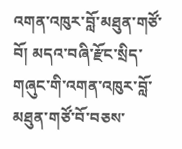འགན་འཁུར་བློ་མཐུན་གཙོ་བོ། མདའ་བཞི་རྫོང་སྲིད་གཞུང་གི་འགན་འཁུར་བློ་མཐུན་གཙོ་བོ་བཅས་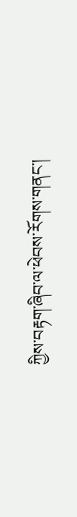ཀྱིས་བརྟག་ཞིབ་ལ་ཕེབས་རོགས་གནང་།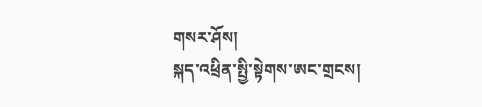གསར་ཤོས།
སྐད་འཕྲིན་སྤྱི་སྟེགས་ཨང་གྲངས།